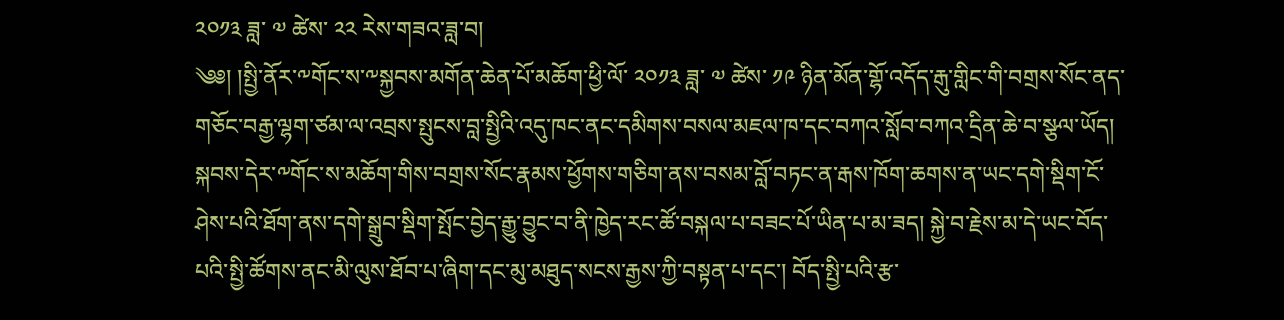༢༠༡༣ ཟླ་ ༧ ཚེས་ ༢༢ རེས་གཟའ་ཟླ་བ།
༄༅། །སྤྱི་ནོར་༸གོང་ས་༸སྐྱབས་མགོན་ཆེན་པོ་མཆོག་ཕྱི་ལོ་ ༢༠༡༣ ཟླ་ ༧ ཚེས་ ༡༩ ཉིན་མོན་གྷོ་འདོད་རྒུ་གླིང་གི་བགྲས་སོང་ནད་གཅོང་བརྒྱ་ལྷག་ཙམ་ལ་འབྲས་སྤུངས་བླ་སྤྱིའི་འདུ་ཁང་ནང་དམིགས་བསལ་མཇལ་ཁ་དང་བཀའ་སློབ་བཀའ་དྲིན་ཆེ་བ་སྩལ་ཡོད། སྐབས་དེར་༸གོང་ས་མཆོག་གིས་བགྲས་སོང་རྣམས་ཕྱོགས་གཅིག་ནས་བསམ་བློ་བཏང་ན་རྒས་ཁོག་ཆགས་ན་ཡང་དགེ་སྡིག་ངོ་ཤེས་པའི་ཐོག་ནས་དགེ་སྒྲུབ་སྡིག་སྤོང་བྱེད་རྒྱུ་བྱུང་བ་ནི་ཁྱེད་རང་ཚོ་བསྐལ་པ་བཟང་པོ་ཡིན་པ་མ་ཟད། སྐྱེ་བ་རྗེས་མ་དེ་ཡང་བོད་པའི་སྤྱི་ཚོགས་ནང་མི་ལུས་ཐོབ་པ་ཞིག་དང་མུ་མཐུད་སངས་རྒྱས་ཀྱི་བསྟན་པ་དང་། བོད་སྤྱི་པའི་རྩ་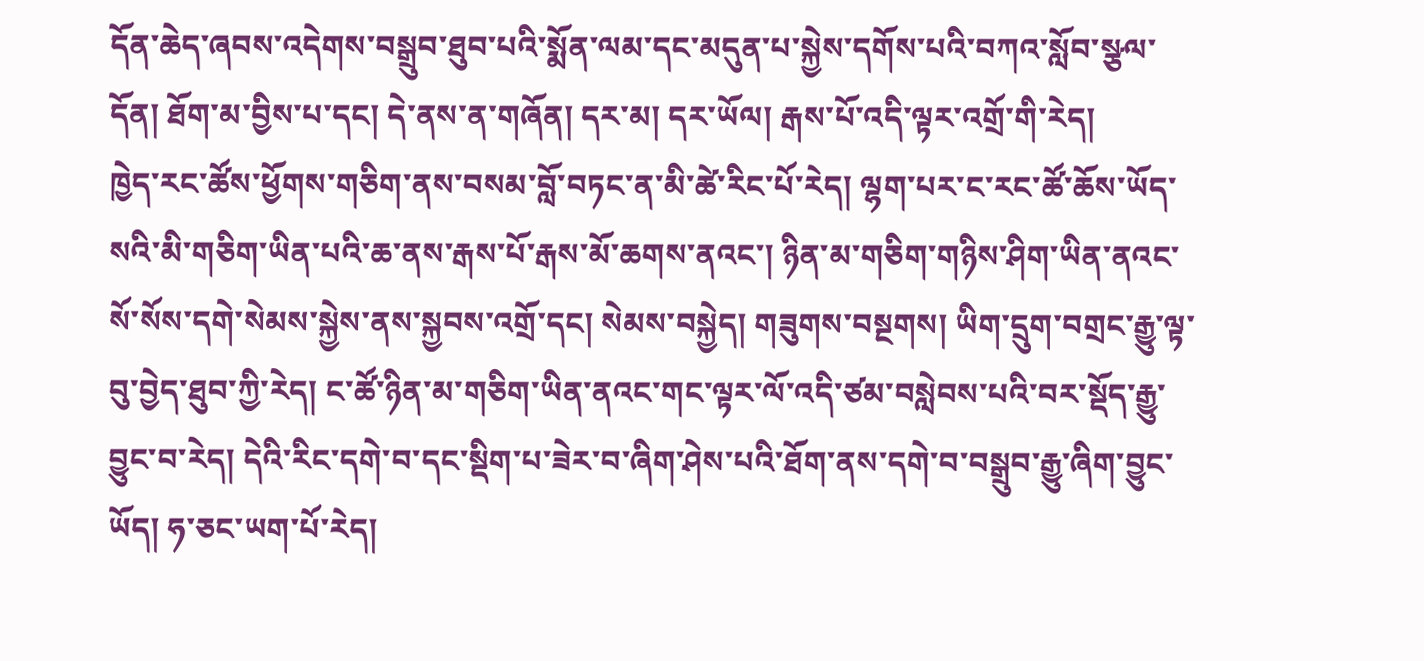དོན་ཆེད་ཞབས་འདེགས་བསྒྲུབ་ཐུབ་པའི་སྨོན་ལམ་དང་མདུན་པ་སྐྱེས་དགོས་པའི་བཀའ་སློབ་སྩལ་དོན། ཐོག་མ་བྱིས་པ་དང། དེ་ནས་ན་གཞོན། དར་མ། དར་ཡོལ། རྒས་པོ་འདི་ལྟར་འགྲོ་གི་རེད།
ཁྱེད་རང་ཚོས་ཕྱོགས་གཅིག་ནས་བསམ་བློ་བཏང་ན་མི་ཚེ་རིང་པོ་རེད། ལྷག་པར་ང་རང་ཚོ་ཆོས་ཡོད་སའི་མི་གཅིག་ཡིན་པའི་ཆ་ནས་རྒས་པོ་རྒས་མོ་ཆགས་ནའང་། ཉིན་མ་གཅིག་གཉིས་ཤིག་ཡིན་ནའང་སོ་སོས་དགེ་སེམས་སྐྱེས་ནས་སྐྱབས་འགྲོ་དང། སེམས་བསྐྱེད། གཟུགས་བསྔགས། ཡིག་དྲུག་བགྲང་རྒྱུ་ལྟ་བུ་བྱེད་ཐུབ་ཀྱི་རེད། ང་ཚོ་ཉིན་མ་གཅིག་ཡིན་ནའང་གང་ལྟར་ལོ་འདི་ཙམ་བསླེབས་པའི་བར་སྡོད་རྒྱུ་བྱུང་བ་རེད། དེའི་རིང་དགེ་བ་དང་སྡིག་པ་ཟེར་བ་ཞིག་ཤེས་པའི་ཐོག་ནས་དགེ་བ་བསྒྲུབ་རྒྱུ་ཞིག་བྱུང་ཡོད། ཧ་ཅང་ཡག་པོ་རེད།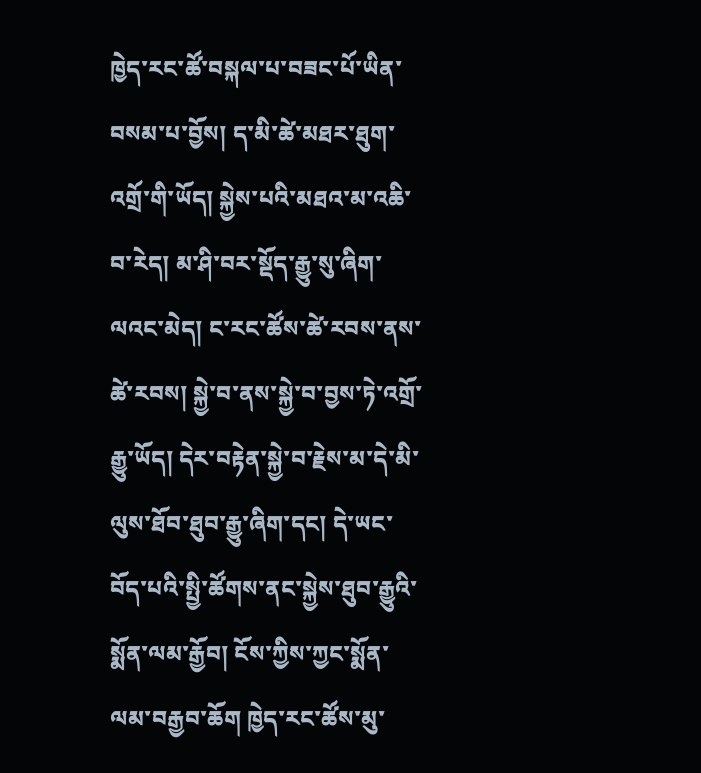ཁྱེད་རང་ཚོ་བསྐལ་པ་བཟང་པོ་ཡིན་བསམ་པ་བྱོས། ད་མི་ཚེ་མཐར་ཐུག་འགྲོ་གི་ཡོད། སྐྱེས་པའི་མཐའ་མ་འཆི་བ་རེད། མ་ཤི་བར་སྡོད་རྒྱུ་སུ་ཞིག་ལའང་མེད། ང་རང་ཚོས་ཚེ་རབས་ནས་ཚེ་རབས། སྐྱེ་བ་ནས་སྐྱེ་བ་བྱས་ཏེ་འགྲོ་རྒྱུ་ཡོད། དེར་བརྟེན་སྐྱེ་བ་རྗེས་མ་དེ་མི་ལུས་ཐོབ་ཐུབ་རྒྱུ་ཞིག་དང། དེ་ཡང་བོད་པའི་སྤྱི་ཚོགས་ནང་སྐྱེས་ཐུབ་རྒྱུའི་སྨོན་ལམ་རྒྱོབ། ངོས་ཀྱིས་ཀྱང་སྨོན་ལམ་བརྒྱབ་ཆོག ཁྱེད་རང་ཚོས་མུ་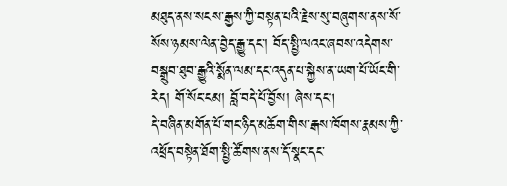མཐུད་ནས་སངས་རྒྱས་ཀྱི་བསྟན་པའི་རྗེས་སུ་བཞུགས་ནས་སོ་སོས་ཉམས་ལེན་བྱེད་རྒྱུ་དང་། བོད་སྤྱི་ལའང་ཞབས་འདེགས་བསྒྲུབ་ཐུབ་རྒྱུའི་སྨོན་ལམ་དང་འདུན་པ་སྐྱེས་ན་ཡག་པོ་ཡོང་གི་རེད། གོ་སོང་ངམ། བློ་བདེ་པོ་བྱོས། ཞེས་དང།
དེ་བཞིན་མགོན་པོ་གང་ཉིད་མཆོག་གིས་རྒས་ཁོགས་རྣམས་ཀྱི་འཕྲོད་བསྟེན་ཐོག་སྤྱི་ཚོགས་ནས་དོ་སྣང་དང་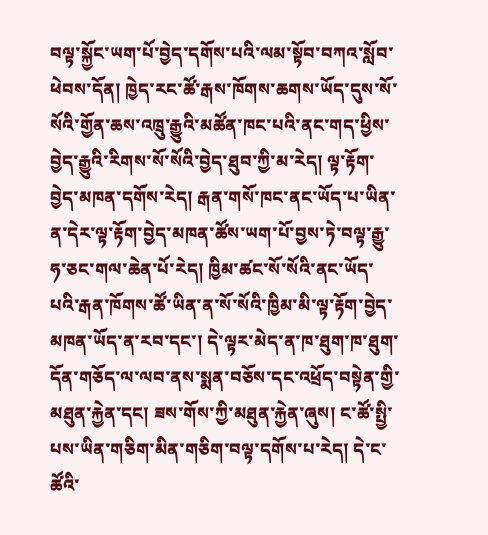བལྟ་སྐྱོང་ཡག་པོ་བྱེད་དགོས་པའི་ལམ་སྟོབ་བཀའ་སློབ་ཕེབས་དོན། ཁྱེད་རང་ཚོ་རྒས་ཁོགས་ཆགས་ཡོད་དུས་སོ་སོའི་གྱོན་ཆས་འཁྲུ་རྒྱུའི་མཚོན་ཁང་པའི་ནང་གད་ཕྱིས་བྱེད་རྒྱུའི་རིགས་སོ་སོའི་བྱེད་ཐུབ་ཀྱི་མ་རེད། ལྟ་རྟོག་བྱེད་མཁན་དགོས་རེད། རྒན་གསོ་ཁང་ནང་ཡོད་པ་ཡིན་ན་དེར་ལྟ་རྟོག་བྱེད་མཁན་ཚོས་ཡག་པོ་བྱས་ཏེ་བལྟ་རྒྱུ་ཧ་ཅང་གལ་ཆེན་པོ་རེད། ཁྱིམ་ཚང་སོ་སོའི་ནང་ཡོད་པའི་རྒན་ཁོགས་ཚོ་ཡིན་ན་སོ་སོའི་ཁྱིམ་མི་ལྟ་རྟོག་བྱེད་མཁན་ཡོད་ན་རབ་དང་། དེ་ལྟར་མེད་ན་ཁ་ཐུག་ཁ་ཐུག་དོན་གཅོད་ལ་ལབ་ནས་སྨན་བཅོས་དང་འཕྲོད་བསྟེན་གྱི་མཐུན་རྐྱེན་དང། ཟས་གོས་ཀྱི་མཐུན་རྐྱེན་ཞུས། ང་ཚོ་སྤྱི་པས་ཡིན་གཅིག་མིན་གཅིག་བལྟ་དགོས་པ་རེད། དེ་ང་ཚོའི་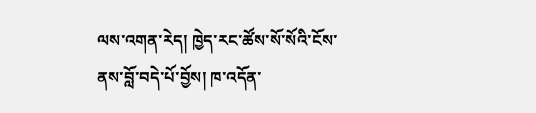ལས་འགན་རེད། ཁྱེད་རང་ཚོས་སོ་སོའི་ངོས་ནས་བློ་བདེ་པོ་བྱོས། ཁ་འདོན་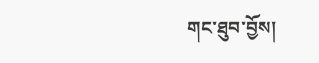གང་ཐུབ་བྱོས།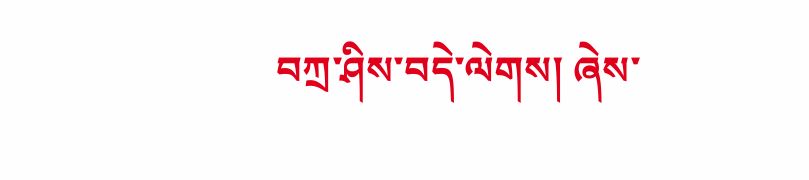བཀྲ་ཤིས་བདེ་ལེགས། ཞེས་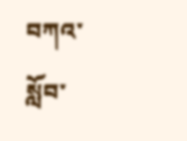བཀའ་སློབ་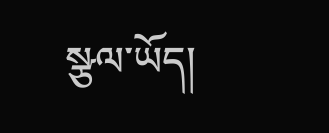སྩལ་ཡོད།